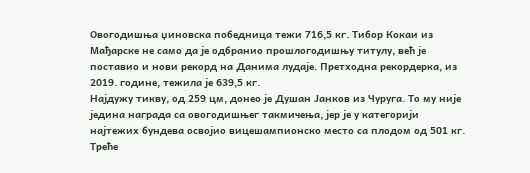Овогодишња џиновска победница тежи 716,5 кг. Тибор Кокаи из Мађарске не само да је одбранио прошлогодишњу титулу, већ је поставио и нови рекорд на Данима лудаје. Претходна рекордерка, из 2019. године, тежила је 639,5 кг.
Најдужу тикву, од 259 цм, донео је Душан Јанков из Чуруга. То му није једина награда са овогодишњег такмичења, јер је у категорији најтежих бундева освојио вицешампионско место са плодом од 501 кг. Треће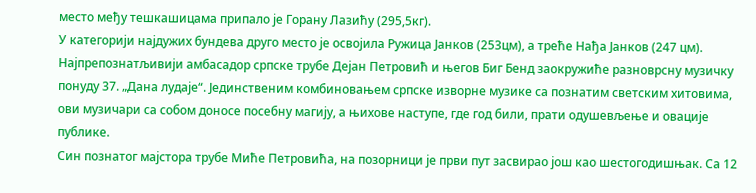место међу тешкашицама припало је Горану Лазићу (295,5кг).
У категорији најдужих бундева друго место је освојила Ружица Јанков (253цм), а треће Нађа Јанков (247 цм).
Најпрепознатљивији амбасадор српске трубе Дејан Петровић и његов Биг Бенд заокружиће разноврсну музичку понуду 37. „Дана лудаје“. Јединственим комбиновањем српске изворне музике са познатим светским хитовима, ови музичари са собом доносе посебну магију, а њихове наступе, где год били, прати одушевљење и овације публике.
Син познатог мајстора трубе Миће Петровића, на позорници је први пут засвирао још као шестогодишњак. Са 12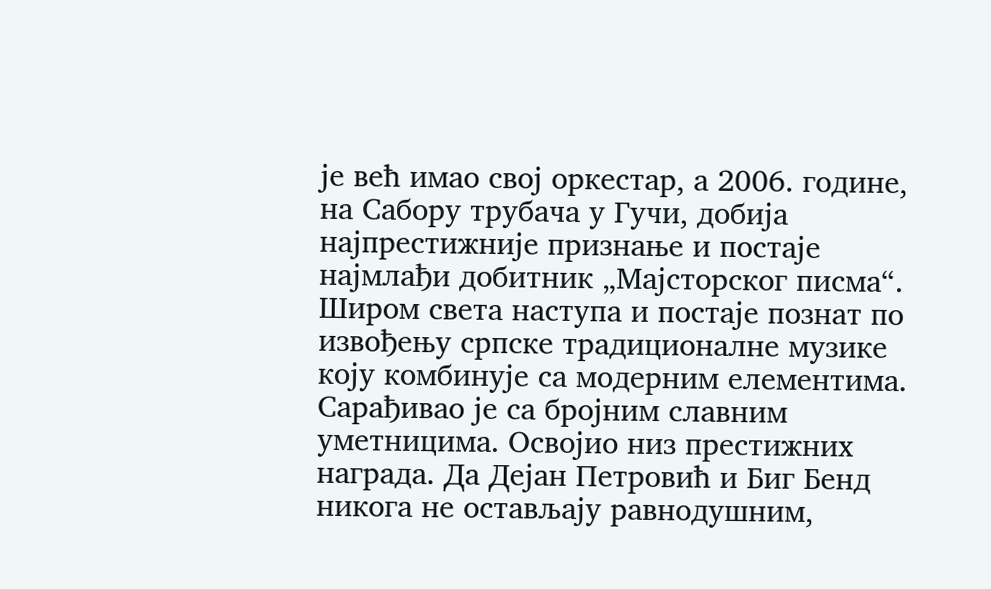је већ имао свој оркестар, а 2006. године, на Сабору трубача у Гучи, добија најпрестижније признање и постаје најмлађи добитник „Мајсторског писма“.
Широм света наступа и постаје познат по извођењу српске традиционалне музике коју комбинује са модерним елементима. Сарађивао је са бројним славним уметницима. Освојио низ престижних награда. Да Дејан Петровић и Биг Бенд никога не остављају равнодушним,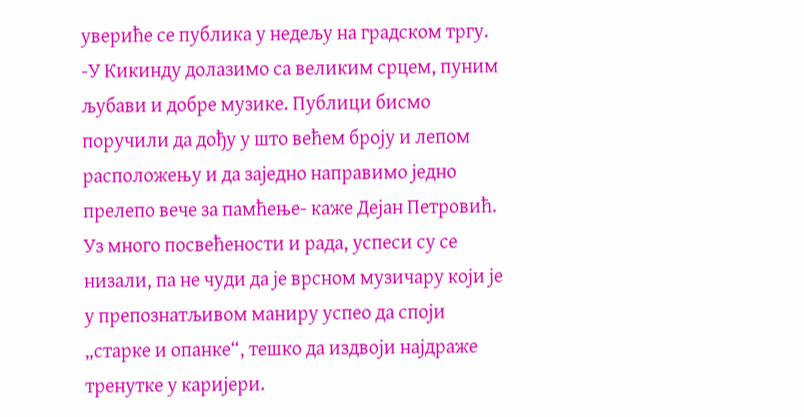увериће се публика у недељу на градском тргу.
-У Кикинду долазимо са великим срцем, пуним љубави и добре музике. Публици бисмо поручили да дођу у што већем броју и лепом расположењу и да заједно направимо једно прелепо вече за памћење- каже Дејан Петровић.
Уз много посвећености и рада, успеси су се низали, па не чуди да је врсном музичару који је у препознатљивом маниру успео да споји „старке и опанке“, тешко да издвоји најдраже тренутке у каријери.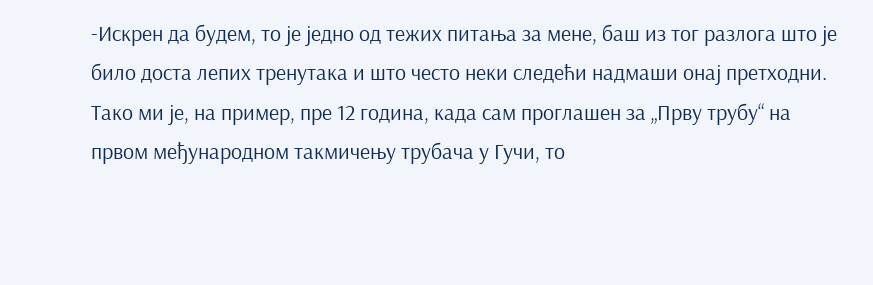-Искрен да будем, то је једно од тежих питања за мене, баш из тог разлога што је било доста лепих тренутака и што често неки следећи надмаши онај претходни. Тако ми је, на пример, пре 12 година, када сам проглашен за „Прву трубу“ на првом међународном такмичењу трубача у Гучи, то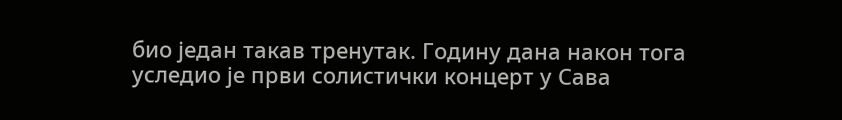био један такав тренутак. Годину дана након тога уследио је први солистички концерт у Сава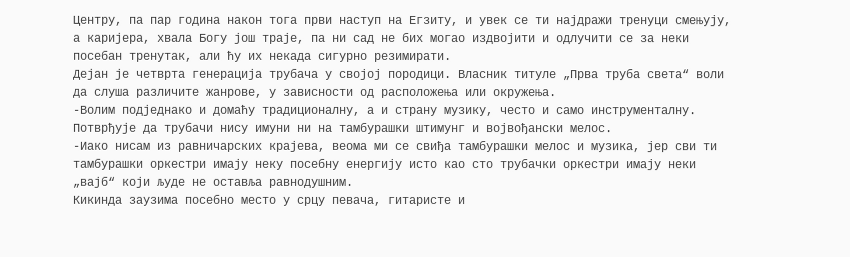Центру, па пар година након тога први наступ на Егзиту, и увек се ти најдражи тренуци смењују, а каријера, хвала Богу још траје, па ни сад не бих могао издвојити и одлучити се за неки посебан тренутак, али ћу их некада сигурно резимирати.
Дејан је четврта генерација трубача у својој породици. Власник титуле „Прва труба света“ воли да слуша различите жанрове, у зависности од расположења или окружења.
-Волим подједнако и домаћу традиционалну, а и страну музику, често и само инструменталну.
Потврђује да трубачи нису имуни ни на тамбурашки штимунг и војвођански мелос.
-Иако нисам из равничарских крајева, веома ми се свиђа тамбурашки мелос и музика, јер сви ти тамбурашки оркестри имају неку посебну енергију исто као сто трубачки оркестри имају неки „вајб“ који људе не оставља равнодушним.
Кикинда заузима посебно место у срцу певача, гитаристе и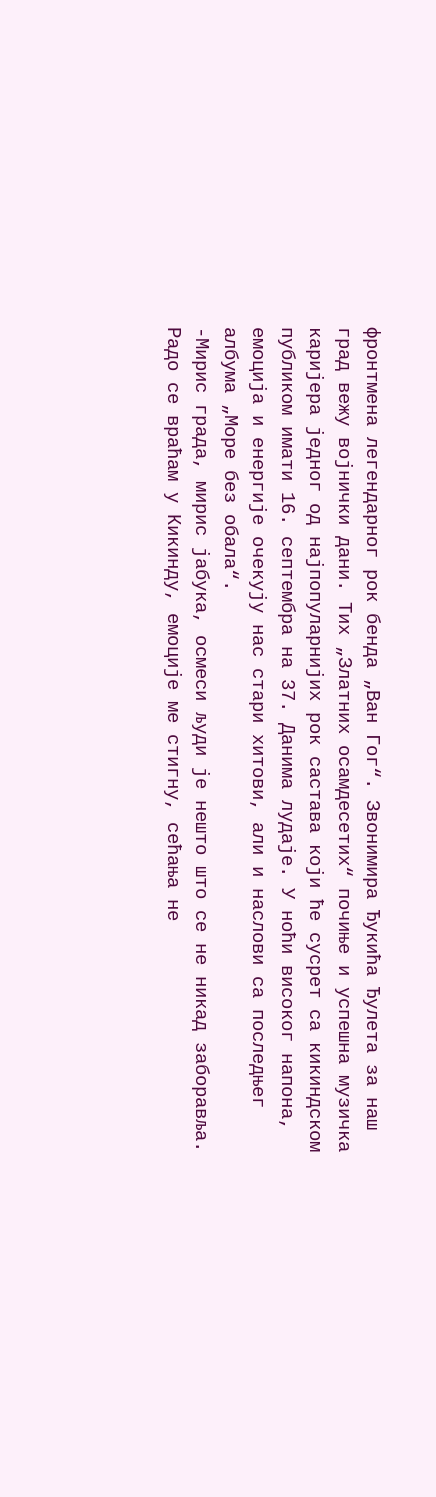фронтмена легендарног рок бенда „Ван Гог“. Звонимира Ђукића Ђулета за наш град вежу војнички дани. Тих „Златних осамдесетих“ почиње и успешна музичка каријера једног од најпопуларнијих рок састава који ће сусрет са кикиндском публиком имати 16. септембра на 37. Данима лудаје. У ноћи високог напона, емоција и енергије очекују нас стари хитови, али и наслови са последњег албума „Море без обала“.
-Мирис града, мирис јабука, осмеси људи је нешто што се не никад заборавља. Радо се враћам у Кикинду, емоције ме стигну, сећања не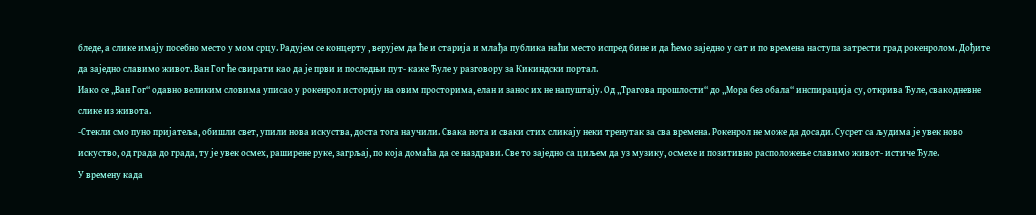бледе, а слике имају посебно место у мом срцу. Радујем се концерту , верујем да ће и старија и млађа публика наћи место испред бине и да ћемо заједно у сат и по времена наступа затрести град рокенролом. Дођите да заједно славимо живот. Ван Гог ће свирати као да је први и последњи пут- каже Ђуле у разговору за Кикиндски портал.
Иако се „Ван Гог“ одавно великим словима уписао у рокенрол историју на овим просторима, елан и занос их не напуштају. Од „Трагова прошлости“ до „Мора без обала“ инспирација су, открива Ђуле, свакодневне слике из живота.
-Стекли смо пуно пријатеља, обишли свет, упили нова искуства, доста тога научили. Свака нота и сваки стих сликају неки тренутак за сва времена. Рокенрол не може да досади. Сусрет са људима је увек ново искуство, од града до града, ту је увек осмех, раширене руке, загрљај, по која домаћа да се наздрави. Све то заједно са циљем да уз музику, осмехе и позитивно расположење славимо живот- истиче Ђуле.
У времену када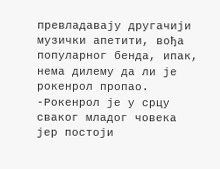превладавају другачији музички апетити, вођа популарног бенда, ипак, нема дилему да ли је рокенрол пропао.
-Рокенрол је у срцу сваког младог човека јер постоји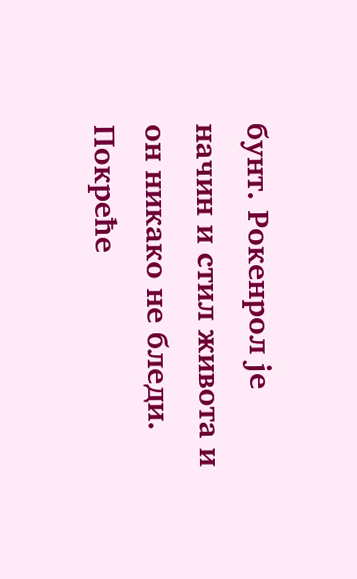бунт. Рокенрол је начин и стил живота и он никако не бледи. Покреће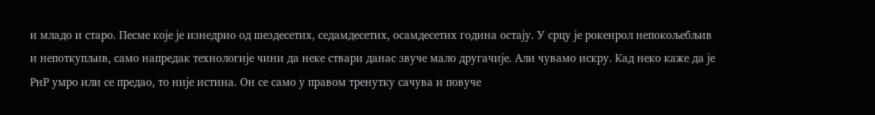и младо и старо. Песме које је изнедрио од шездесетих, седамдесетих, осамдесетих година остају. У срцу је рокенрол непокољебљив и непоткупљив, само напредак технологије чини да неке ствари данас звуче мало другачије. Али чувамо искру. Кад неко каже да је РнР умро или се предао, то није истина. Он се само у правом тренутку сачува и повуче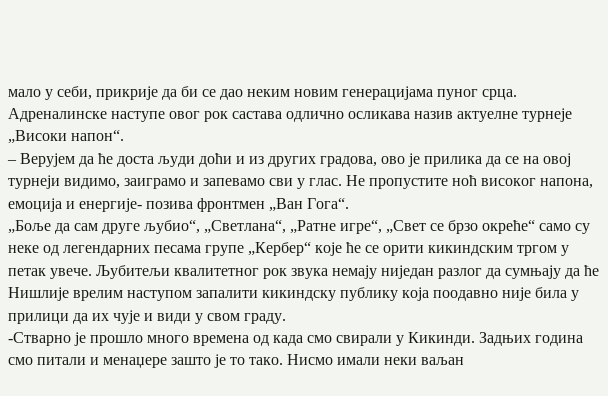мало у себи, прикрије да би се дао неким новим генерацијама пуног срца.
Адреналинске наступе овог рок састава одлично осликава назив актуелне турнеје „Високи напон“.
– Верујем да ће доста људи доћи и из других градова, ово је прилика да се на овој турнеји видимо, заиграмо и запевамо сви у глас. Не пропустите ноћ високог напона, емоција и енергије- позива фронтмен „Ван Гога“.
„Боље да сам друге љубио“, „Светлана“, „Ратне игре“, „Свет се брзо окреће“ само су неке од легендарних песама групе „Кербер“ које ће се орити кикиндским тргом у петак увече. Љубитељи квалитетног рок звука немају ниједан разлог да сумњају да ће Нишлије врелим наступом запалити кикиндску публику која поодавно није била у прилици да их чује и види у свом граду.
-Стварно је прошло много времена од када смо свирали у Кикинди. Задњих година смо питали и менаџере зашто је то тако. Нисмо имали неки ваљан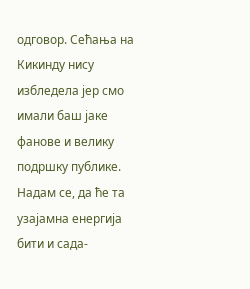одговор. Сећања на Кикинду нису избледела јер смо имали баш јаке фанове и велику подршку публике. Надам се, да ће та узајамна енергија бити и сада-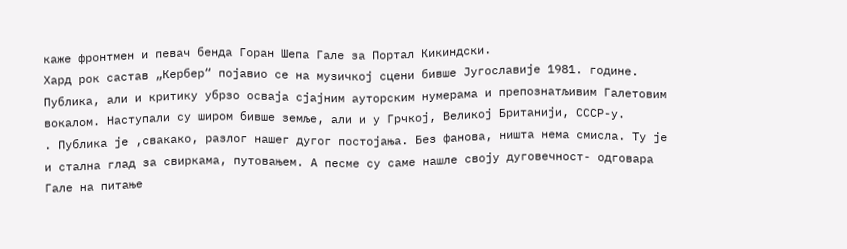каже фронтмен и певач бенда Горан Шепа Гале за Портал Кикиндски.
Хард рок састав „Кербер“ појавио се на музичкој сцени бивше Југославије 1981. године. Публика, али и критику убрзо осваја сјајним ауторским нумерама и препознатљивим Галетовим вокалом. Наступали су широм бивше земље, али и у Грчкој, Великој Британији, СССР-у.
. Публика је ,свакако, разлог нашег дугог постојања. Без фанова, ништа нема смисла. Ту је и стална глад за свиркама, путовањем. А песме су саме нашле своју дуговечност- одговара Гале на питање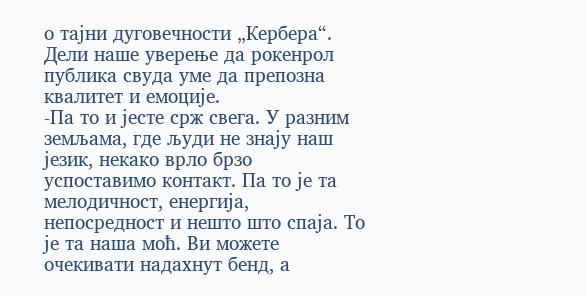о тајни дуговечности „Кербера“.
Дели наше уверење да рокенрол публика свуда уме да препозна квалитет и емоције.
-Па то и јесте срж свега. У разним земљама, где људи не знају наш језик, некако врло брзо успоставимо контакт. Па то је та мелодичност, енергија, непосредност и нешто што спаја. То је та наша моћ. Ви можете очекивати надахнут бенд, а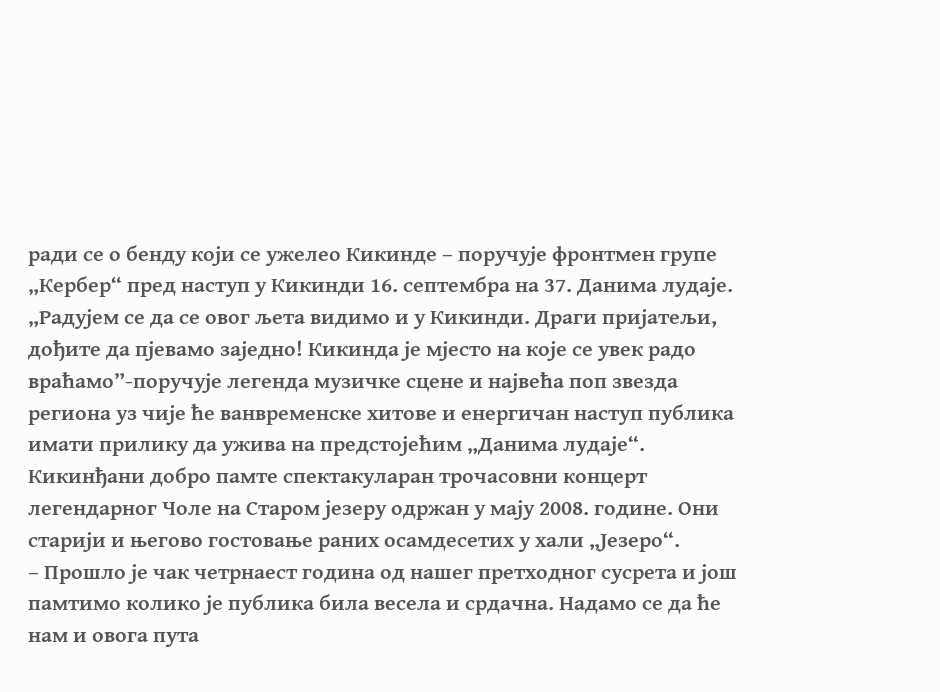ради се о бенду који се ужелео Кикинде – поручује фронтмен групе „Кербер“ пред наступ у Кикинди 16. септембра на 37. Данима лудаје.
„Радујем се да се овог љета видимо и у Кикинди. Драги пријатељи, дођите да пјевамо заједно! Кикинда је мјесто на које се увек радо враћамо”-поручује легенда музичке сцене и највећа поп звезда региона уз чије ће ванвременске хитове и енергичан наступ публика имати прилику да ужива на предстојећим „Данима лудаје“.
Кикинђани добро памте спектакуларан трочасовни концерт легендарног Чоле на Старом језеру одржан у мају 2008. године. Они старији и његово гостовање раних осамдесетих у хали „Језеро“.
– Прошло је чак четрнаест година од нашег претходног сусрета и још памтимо колико је публика била весела и срдачна. Надамо се да ће нам и овога пута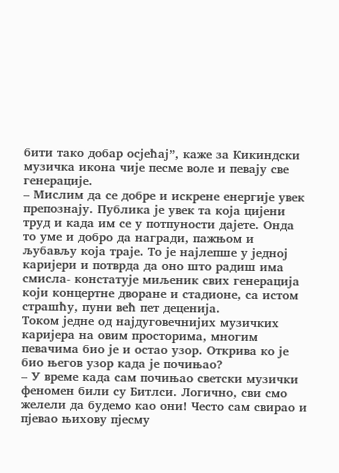бити тако добар осјећај”, каже за Кикиндски музичка икона чије песме воле и певају све генерације.
– Мислим да се добре и искрене енергије увек препознају. Публика је увек та која цијени труд и када им се у потпуности дајете. Онда то уме и добро да награди, пажњом и љубављу која траје. То је најлепше у једној каријери и потврда да оно што радиш има смисла- констатује миљеник свих генерација који концертне дворане и стадионе, са истом страшћу, пуни већ пет деценија.
Током једне од најдуговечнијих музичких каријера на овим просторима, многим певачима био је и остао узор. Открива ко је био његов узор када је почињао?
– У време када сам почињао светски музички феномен били су Битлси. Логично, сви смо желели да будемо као они! Често сам свирао и пјевао њихову пјесму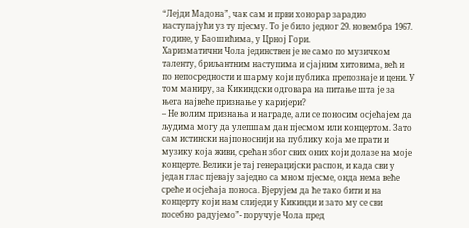“Лејди Мадона”, чак сам и први хонорар зарадио наступајући уз ту пјесму. То је било једног 29. новембра 1967. године, у Баошићима, у Црној Гори.
Харизматични Чола јединствен је не само по музичком таленту, бриљантним наступима и сјајним хитовима, већ и по непосредности и шарму који публика препознаје и цени. У том маниру, за Кикиндски одговара на питање шта је за њега највеће признање у каријери?
– Не волим признања и награде, али се поносим осјећајем да људима могу да улепшам дан пјесмом или концертом. Зато сам истински најпоноснији на публику која ме прати и музику која живи, срећан због свих оних који долазе на моје концерте. Велики је тај генерацијски распон, и када сви у један глас пјевају заједно са мном пјесме, онда нема веће среће и осјећаја поноса. Вјерујем да ће тако бити и на концерту који нам слиједи у Кикинди и зато му се сви посебно радујемо”- поручује Чола пред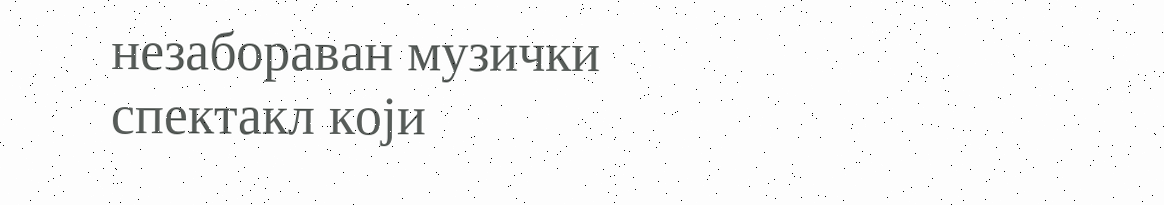незабораван музички спектакл који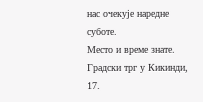нас очекује наредне суботе.
Место и време знате. Градски трг у Кикинди, 17.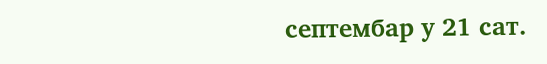септембар у 21 сат.